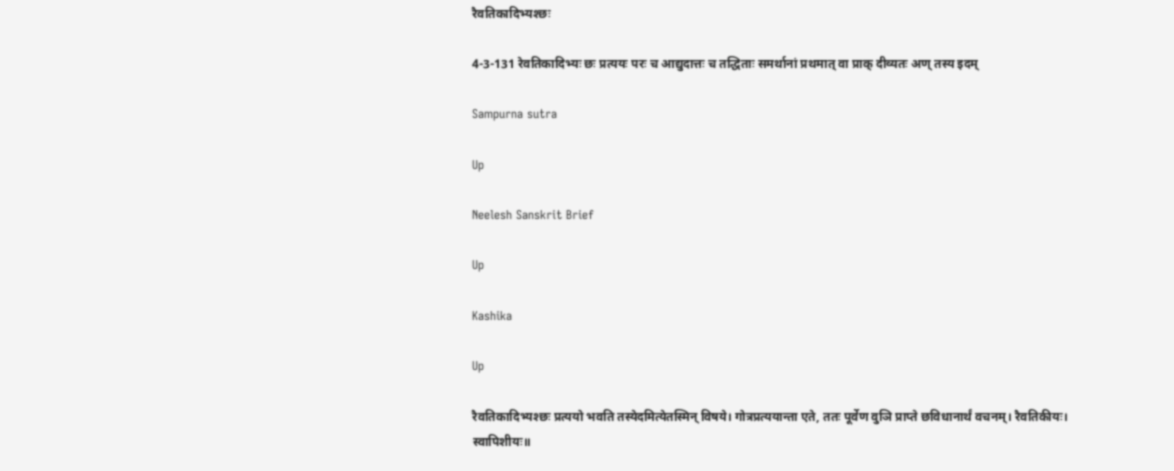रैवतिकादिभ्यश्छः

4-3-131 रेवतिकादिभ्यः छः प्रत्ययः परः च आद्युदात्तः च तद्धिताः समर्थानां प्रथमात् वा प्राक् दीव्यतः अण् तस्य इदम्

Sampurna sutra

Up

Neelesh Sanskrit Brief

Up

Kashika

Up

रैवतिकादिभ्यश्छः प्रत्ययो भवति तस्येदमित्येतस्मिन् विषये। गोत्रप्रत्ययान्ता एते, ततः पूर्वेण वुञि प्राप्ते छविधानार्थं वचनम्। रैवतिकीयः। स्वापिशीयः॥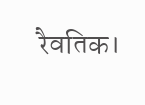रैवतिक।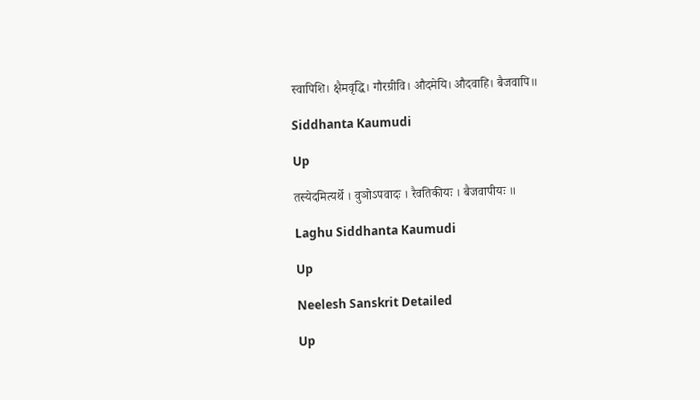स्वापिशि। क्षैमवृद्धि। गौरग्रीवि। औदमेयि। औदवाहि। बैजवापि॥

Siddhanta Kaumudi

Up

तस्येदमित्यर्थे । वुञोऽपवादः । रैवतिकीयः । बैजवापीयः ॥

Laghu Siddhanta Kaumudi

Up

Neelesh Sanskrit Detailed

Up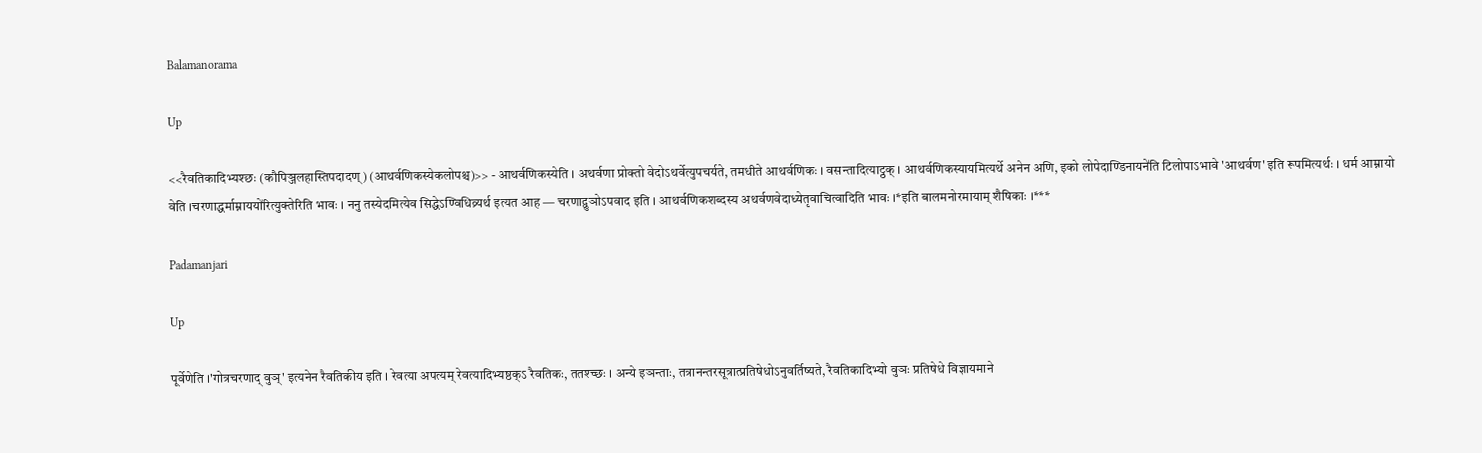Balamanorama

Up

<<रैवतिकादिभ्यश्छः (कौपिञ्जलहास्तिपदादण्) (आथर्वणिकस्येकलोपश्च)>> - आथर्वणिकस्येति । अथर्वणा प्रोक्तो वेदोऽथर्वेत्युपचर्यते, तमधीते आथर्वणिकः । वसन्तादित्याट्ठक् । आथर्वणिकस्यायमित्यर्थे अनेन अणि, इको लोपेदाण्डिनायने॑ति टिलोपाऽभावे 'आथर्वण' इति रूपमित्यर्थः । धर्म आम्नायो वेति ।चरणाद्धर्माम्नाययो॑रित्युक्तेरिति भावः । ननु तस्येदमित्येव सिद्धेऽण्विधिव्र्यर्थ इत्यत आह — चरणाद्वुञोऽपवाद इति । आथर्वणिकशब्दस्य अथर्वणवेदाध्येतृवाचित्वादिति भावः ।*इति बालमनोरमायाम् शैषिकाः ।***

Padamanjari

Up

पूर्वेणेति ।'गोत्रचरणाद् वुञ्' इत्यनेन रैवतिकीय इति । रेवत्या अपत्यम् रेवत्यादिभ्यष्ठक्ऽ रैवतिकः, ततश्च्छः । अन्ये इञन्ताः, तत्रानन्तरसूत्रात्प्रतिषेधोऽनुवर्तिष्यते, रैवतिकादिभ्यो वुञः प्रतिषेधे विज्ञायमाने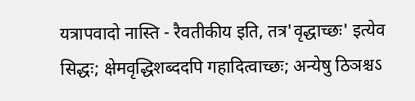यत्रापवादो नास्ति - रैवतीकीय इति, तत्र'वृद्धाच्छः' इत्येव सिद्धः; क्षेमवृद्धिशब्ददपि गहादित्वाच्छः; अन्येषु ठिञश्चऽ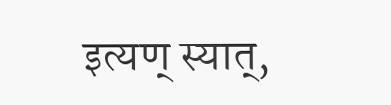इत्यण् स्यात्,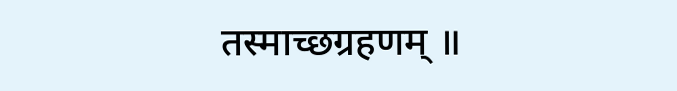तस्माच्छग्रहणम् ॥